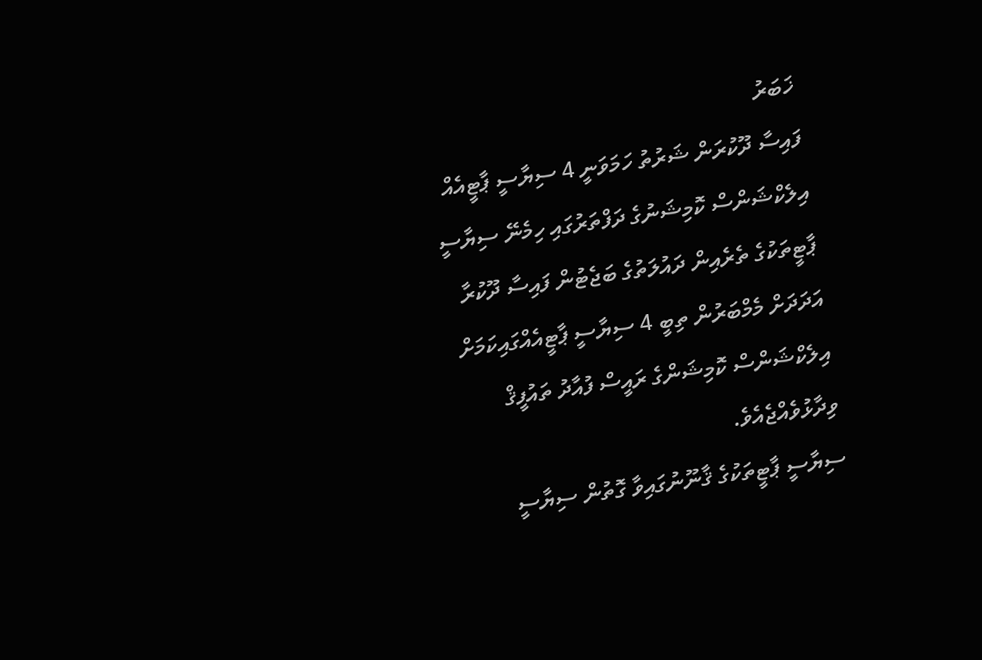ޚަބަރު
ފައިސާ ދޫކުރަން ޝަރުތު ހަމަވަނީ 4 ސިޔާސީ ޕާޓީއެއް
އިލެކްޝަންސް ކޮމިޝަނުގެ ދަފްތަރުގައި ހިމެނޭ ސިޔާސީ ޕާޓީތަކުގެ ތެރެއިން ދައުލަތުގެ ބަޖެޓުން ފައިސާ ދޫކުރާ އަދަދަށް މެމްބަރުން ތިބީ 4 ސިޔާސީ ޕާޓީއެއްގައިކަމަށް އިލެކްޝަންސް ކޮމިޝަންގެ ރައީސް ފުއާދު ތައުފީޤް ވިދާޅުވެއްޖެއެވެ.
ސިޔާސީ ޕާޓީތަކުގެ ޤާނޫނުގައިވާ ގޮތުން ސިޔާސީ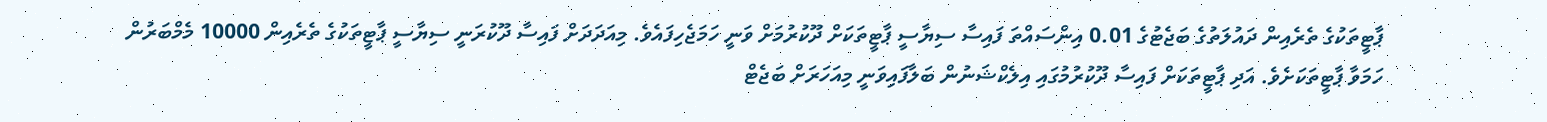ޕާޓީތަކުގެ ތެރެއިން ދައުލަތުގެ ބަޖެޓުގެ 0.01 އިންސައްތަ ފައިސާ ސިޔާސީ ޕާޓީތަކަށް ދޫކުރުމަށް ވަނީ ހަމަޖެހިފައެވެ. މިއަދަދަށް ފައިސާ ދޫކުރަނީ ސިޔާސީ ޕާޓީތަކުގެ ތެރެއިން 10000 މެމްބަރުން ހަމަވާ ޕާޓީތަކަށެވެ. އަދި ޕާޓީތަކަށް ފައިސާ ދޫކުރުމުގައި އިލެކްޝަނުން ބަލާފައިވަނީ މިއަހަރަށް ބަޖެޓް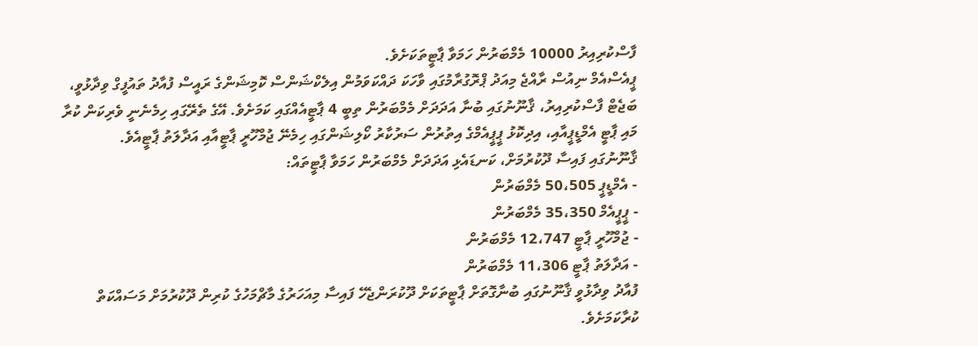ފާސްކުރިއިރު 10000 މެމްބަރުން ހަމަވާ ޕާޓީތަކަށެވެ.
ޕީއެސްއެމް ނިއުސް ރާއްޖެ މިއަދު ޕްރޮގުރާމުގައި ވާހަކަ ދައްކަވަމުން އިލެކްޝަންސް ކޮމިޝަންގެ ރައީސް ފުއާދު ތައުފީގް ވިދާޅުވީ، ބަޖެޓް ފާސްކުރިއިރު، ޤާނޫނުގައި ބުނާ އަދަދަށް މެމްބަރުން ތިބީ 4 ޕާޓީއެއްގައި ކަމަށެވެ. އޭގެ ތެރޭގައި ހިމެނެނީ ވެރިކަން ކުރާ މައި ޕާޓީ އެމްޑީޕީއާއި، އިދިކޮޅު ޕީޕީއެމްގެ އިތުރުން ސަރުކާރު ކޯލިޝަންގައި ހިމެނޭ ޖުމްހޫރީ ޕާޓީއާއި އަދާލަތު ޕާޓީއެވެ.
ޤާނޫނުގައި ފައިސާ ދޫކުރުމަށް، ކަނޑައެޅި އަދަދަށް މެމްބަރުން ހަމަވާ ޕާޓީތައް:
- އެމްޑީޕީ 50،505 މެމްބަރުން
- ޕީޕީއެމް 35،350 މެމްބަރުން
- ޖުމްހޫރީ ޕާޓީ 12،747 މެމްބަރުން
- އަދާލަތު ޕާޓީ 11،306 މެމްބަރުން
ފުއާދު ވިދާޅުވީ ޤާނޫނުގައި ބުނާގޮތަށް ޕާޓީތަކަށް ދޫކުރަންޖެހޭ ފައިސާ މިއަހަރުގެ މާޗްމަހުގެ ކުރިން ދޫކުރުމަށް މަސައްކަތް ކުރާކަމަށެވެ.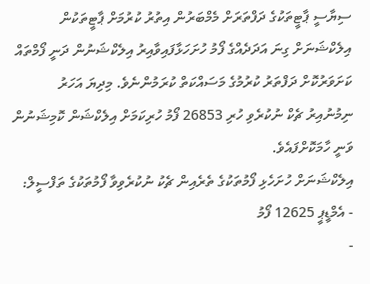ސިޔާސީ ޕާޓީތަކުގެ ދަފްތަރަށް މެމްބަރުން އިތުރު ކުރުމަށް ޕާޓީތަކުން އިލެކްޝަނަށް ގިނަ އަދަދެއްގެ ފޯމު ހުށަހަޅާފައިވާއިރު އިލެކްޝަނުން ދަނީ ފޯމްތައް ކަށަވަރުކޮށް ދަފްތަރު ކުރުމުގެ މަސައްކަތް ކުރަމުންނެވެ. މިދިޔަ އަހަރު ނިމުނުއިރު ޗެކް ނުކުރެވި ހުރި 26853 ފޯމު ހުރިކަމަށް އިލެކްޝަން ކޮމިޝަނުން ވަނީ ހާމަކޮށްފައެވެ.
އިލެކްޝަނަށް ހުށަހެޅި ފޯމުތަކުގެ ތެރެއިން ޗެކު ނުކުރެވިވާ ފޯމުތަކުގެ ތަފްސީލް:
- އެމްޑީޕީ 12625 ފޯމު
-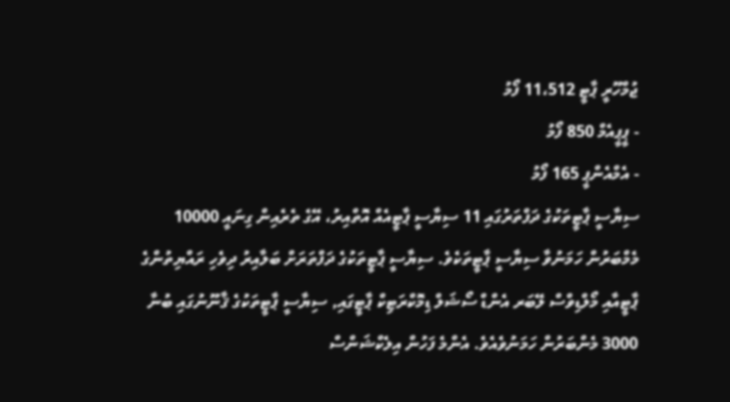ޖުމްހޫރީ ޕާޓީ 11،512 ފޯމު
- ޕީޕީއެމް 850 ފޯމު
- އެމްއެންޕީ 165 ފޯމު
ސިޔާސީ ޕާޓީތަކުގެ ދަފްތަރުގައި 11 ސިޔާސީ ޕާޓީއެއް އޮތްއިރު، އޭގެ ތެރެއިން ގިނައީ 10000 މެމްބަރުން ހަމަނުވާ ސިޔާސީ ޕާޓީތަކެވެ. ސިޔާސީ ޕާޓީތަކުގެ ދަފްތަރަށް ބަލާއިރު ދިވެހި ރައްޔިތުންގެ ޕާޓީއާއި މޯލްޑިވްސް ލޭބަރ އެންޑް ސޯޝަލް ޑިމޮކްރަޓިކް ޕާޓީގައި, ސިޔާސީ ޕާޓީތަކުގެ ޤާނޫނުގައި ބުނާ 3000 މެންބަރުން ހަމަނުވެއެވެ. އެންމެ ފަހުން އިލެކްޝަންސް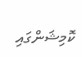ކޮމިޝަންގައި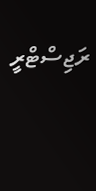ރަޖިސްޓްރީ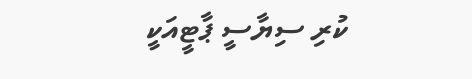ކުރި ސިޔާސީ ޕާޓީއަކީ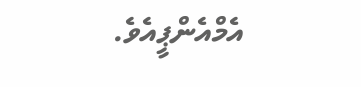އެމްއެންޕީއެވެ.